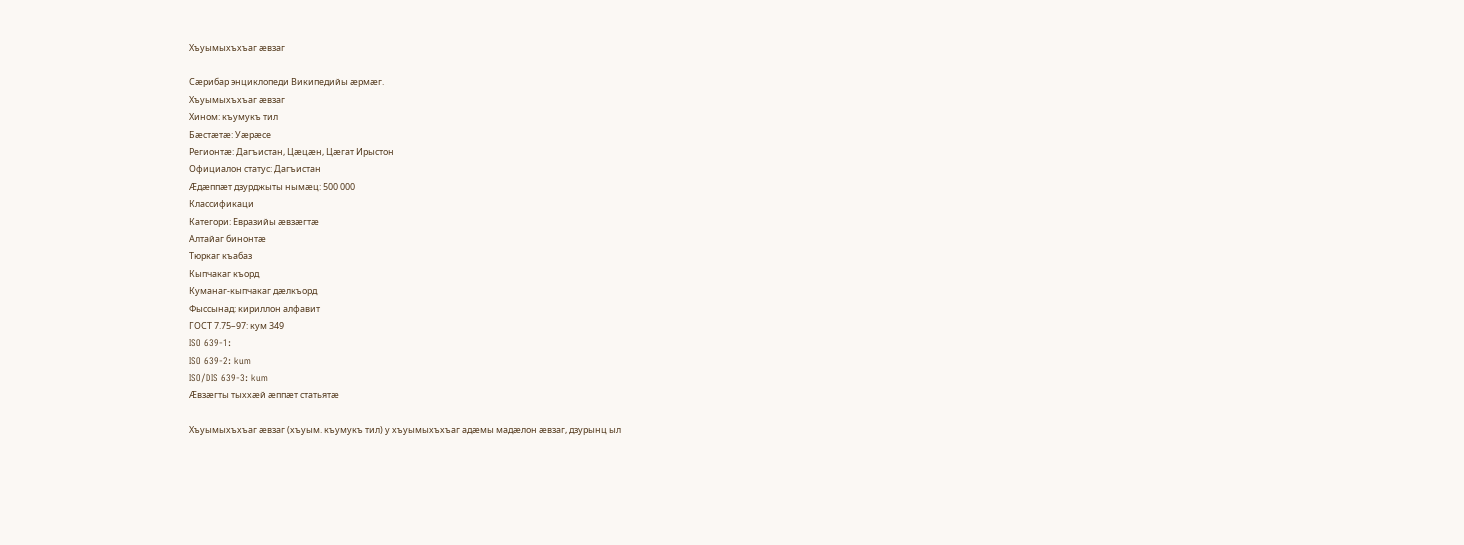Хъуымыхъхъаг æвзаг

Сæрибар энциклопеди Википедийы æрмæг.
Хъуымыхъхъаг æвзаг
Хином: къумукъ тил
Бæстæтæ: Уæрæсе
Регионтæ: Дагъистан, Цæцæн, Цæгат Ирыстон
Официалон статус: Дагъистан
Æдæппæт дзурджыты нымæц: 500 000
Классификаци
Категори: Евразийы æвзæгтæ
Алтайаг бинонтæ
Тюркаг къабаз
Кыпчакаг къорд
Куманаг-кыпчакаг дæлкъорд
Фыссынад: кириллон алфавит
ГОСТ 7.75–97: кум 349
ISO 639-1:
ISO 639-2: kum
ISO/DIS 639-3: kum
Æвзæгты тыххæй æппæт статьятæ

Хъуымыхъхъаг æвзаг (хъуым. къумукъ тил) у хъуымыхъхъаг адæмы мадæлон æвзаг, дзурынц ыл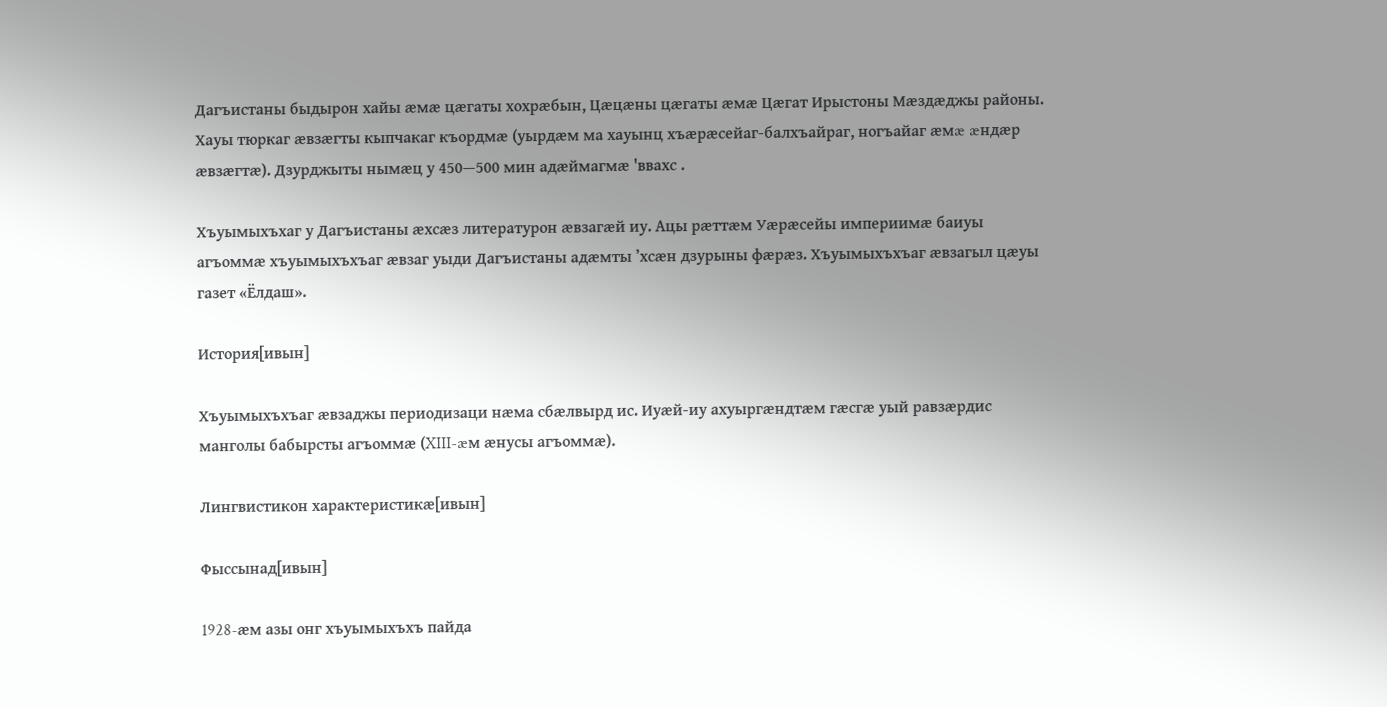Дагъистаны быдырон хайы æмæ цæгаты хохрæбын, Цæцæны цæгаты æмæ Цæгат Ирыстоны Мæздæджы районы. Хауы тюркаг æвзæгты кыпчакаг къордмæ (уырдæм ма хауынц хъæрæсейаг-балхъайраг, ногъайаг æмæ æндæр æвзæгтæ). Дзурджыты нымæц у 450—500 мин адæймагмæ 'ввахс .

Хъуымыхъхаг у Дагъистаны æхсæз литературон æвзагæй иу. Ацы рæттæм Уæрæсейы империимæ баиуы агъоммæ хъуымыхъхъаг æвзаг уыди Дагъистаны адæмты ’хсæн дзурыны фæрæз. Хъуымыхъхъаг æвзагыл цæуы газет «Ёлдаш».

История[ивын]

Хъуымыхъхъаг æвзаджы периодизаци нæма сбæлвырд ис. Иуæй-иу ахуыргæндтæм гæсгæ уый равзæрдис манголы бабырсты агъоммæ (XIII-æм æнусы агъоммæ).

Лингвистикон характеристикæ[ивын]

Фыссынад[ивын]

1928-æм азы онг хъуымыхъхъ пайда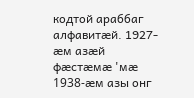кодтой араббаг алфавитæй. 1927-æм азæй фæстæмæ 'мæ 1938-æм азы онг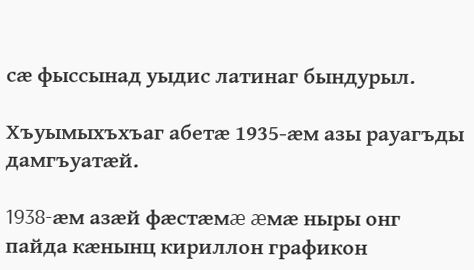сæ фыссынад уыдис латинаг бындурыл.

Хъуымыхъхъаг абетæ 1935-æм азы рауагъды дамгъуатæй.

1938-æм азæй фæстæмæ æмæ ныры онг пайда кæнынц кириллон графикон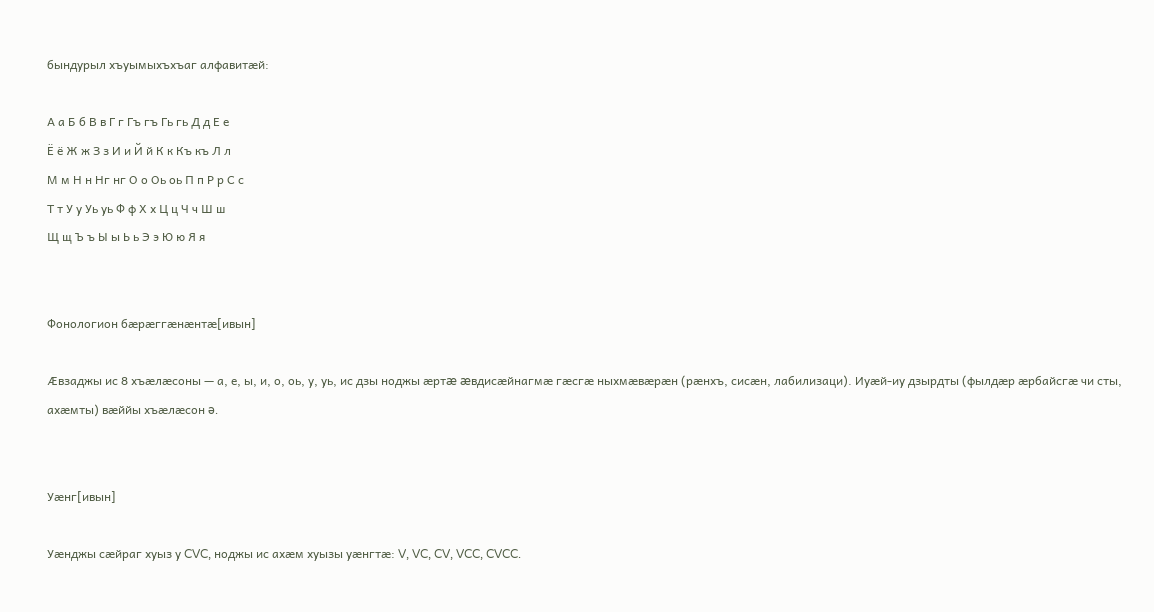бындурыл хъуымыхъхъаг алфавитæй:

А а Б б В в Г г Гъ гъ Гь гь Д д Е е
Ё ё Ж ж З з И и Й й К к Къ къ Л л
М м Н н Нг нг О о Оь оь П п Р р С с
Т т У у Уь уь Ф ф Х х Ц ц Ч ч Ш ш
Щ щ Ъ ъ Ы ы Ь ь Э э Ю ю Я я


Фонологион бæрæггæнæнтæ[ивын]

Æвзаджы ис 8 хъæлæсоны — а, е, ы, и, о, оь, у, уь, ис дзы ноджы æртæ æвдисæйнагмæ гæсгæ ныхмæвæрæн (рæнхъ, сисæн, лабилизаци). Иуæй-иу дзырдты (фылдæр æрбайсгæ чи сты, ахæмты) вæййы хъæлæсон ə.


Уæнг[ивын]

Уæнджы сæйраг хуыз у CVC, ноджы ис ахæм хуызы уæнгтæ: V, VC, CV, VCC, CVCC.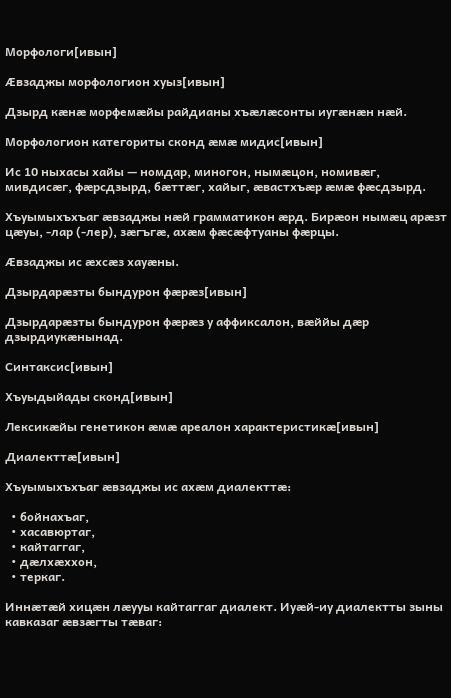Морфологи[ивын]

Æвзаджы морфологион хуыз[ивын]

Дзырд кæнæ морфемæйы райдианы хъæлæсонты иугæнæн нæй.

Морфологион категориты сконд æмæ мидис[ивын]

Ис 10 ныхасы хайы — номдар, миногон, нымæцон, номивæг, мивдисæг, фæрсдзырд, бæттæг, хайыг, æвастхъæр æмæ фæсдзырд.

Хъуымыхъхъаг æвзаджы нæй грамматикон æрд. Бирæон нымæц арæзт цæуы, -лар (-лер), зæгъгæ, ахæм фæсæфтуаны фæрцы.

Æвзаджы ис æхсæз хауæны.

Дзырдарæзты бындурон фæрæз[ивын]

Дзырдарæзты бындурон фæрæз у аффиксалон, вæййы дæр дзырдиукæнынад.

Синтаксис[ивын]

Хъуыдыйады сконд[ивын]

Лексикæйы генетикон æмæ ареалон характеристикæ[ивын]

Диалекттæ[ивын]

Хъуымыхъхъаг æвзаджы ис ахæм диалекттæ:

  • бойнахъаг,
  • хасавюртаг,
  • кайтаггаг,
  • дæлхæххон,
  • теркаг.

Иннæтæй хицæн лæууы кайтаггаг диалект. Иуæй-иу диалектты зыны кавказаг æвзæгты тæваг: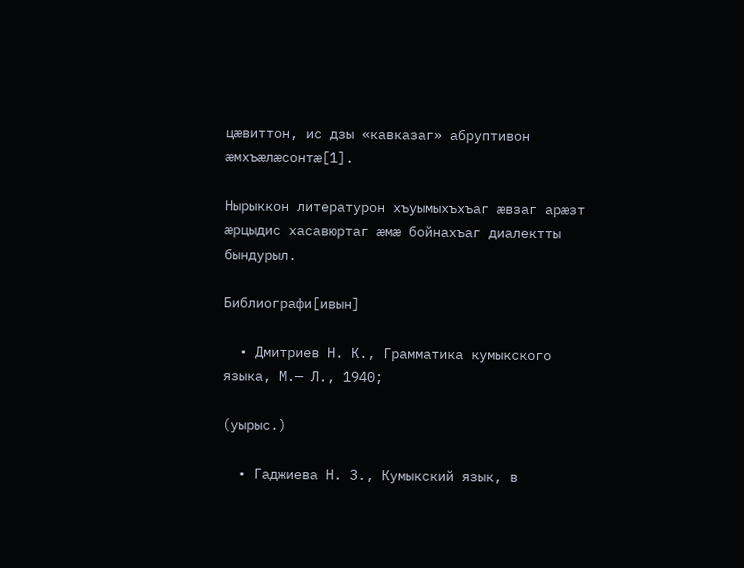цæвиттон, ис дзы «кавказаг» абруптивон æмхъæлæсонтæ[1].

Нырыккон литературон хъуымыхъхъаг æвзаг арæзт æрцыдис хасавюртаг æмæ бойнахъаг диалектты бындурыл.

Библиографи[ивын]

  • Дмитриев Н. К., Грамматика кумыкского языка, М.— Л., 1940;

(уырыс.)

  • Гаджиева Н. З., Кумыкский язык, в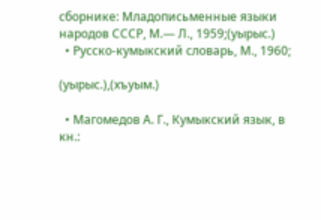сборнике: Младописьменные языки народов СССР, М.— Л., 1959;(уырыс.)
  • Русско-кумыкский словарь, М., 1960;

(уырыс.),(хъуым.)

  • Магомедов А. Г., Кумыкский язык, в кн.: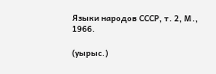Языки народов СССР, т. 2, М., 1966.

(уырыс.)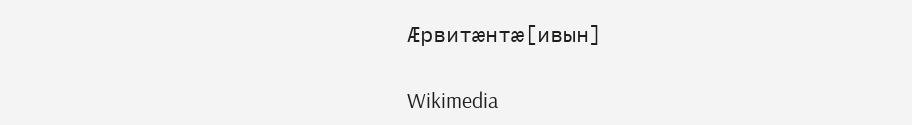Æрвитæнтæ[ивын]

Wikimedia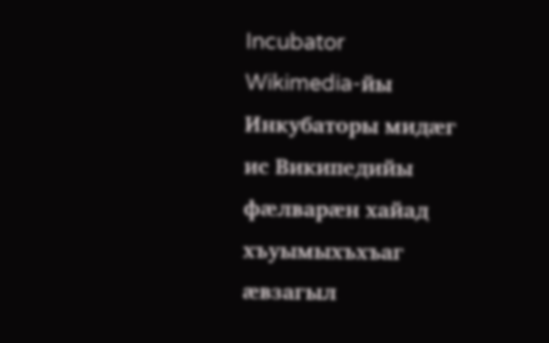Incubator
Wikimedia-йы Инкубаторы мидæг ис Википедийы фæлварæн хайад хъуымыхъхъаг æвзагыл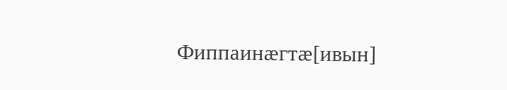Фиппаинæгтæ[ивын]